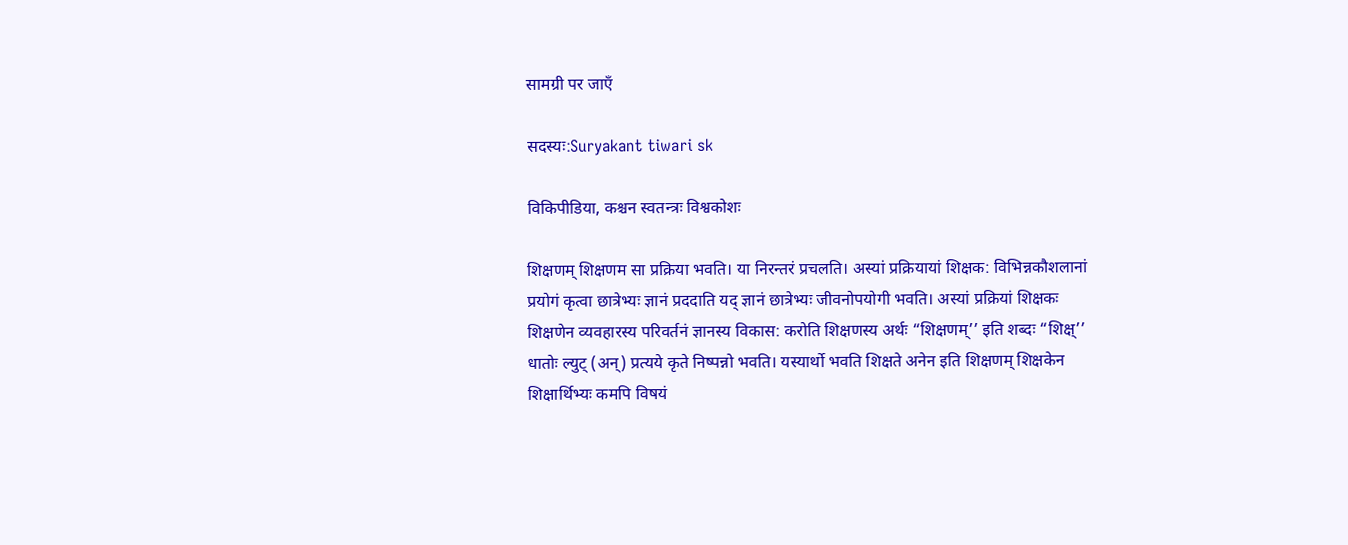सामग्री पर जाएँ

सदस्यः:Suryakant tiwari sk

विकिपीडिया, कश्चन स्वतन्त्रः विश्वकोशः

शिक्षणम् शिक्षणम सा प्रक्रिया भवति। या निरन्तरं प्रचलति। अस्यां प्रक्रियायां शिक्षक: विभिन्नकौशलानां प्रयोगं कृत्वा छात्रेभ्यः ज्ञानं प्रददाति यद् ज्ञानं छात्रेभ्यः जीवनोपयोगी भवति। अस्यां प्रक्रियां शिक्षकः शिक्षणेन व्यवहारस्य परिवर्तनं ज्ञानस्य विकास: करोति शिक्षणस्य अर्थः “शिक्षणम्’’ इति शब्दः “शिक्ष्’’ धातोः ल्युट् (अन्) प्रत्यये कृते निष्पन्नो भवति। यस्यार्थो भवति शिक्षते अनेन इति शिक्षणम् शिक्षकेन शिक्षार्थिभ्यः कमपि विषयं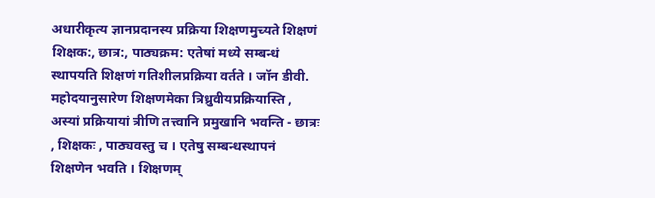अधारीकृत्य ज्ञानप्रदानस्य प्रक्रिया शिक्षणमुच्यते शिक्षणं शिक्षक:, छात्र:, पाठ्यक्रम: एतेषां मध्ये सम्बन्धं स्थापयति शिक्षणं गतिशीलप्रक्रिया वर्तते । जॉन डीवी. महोदयानुसारेण शिक्षणमेका त्रिध्रुवीयप्रक्रियास्ति , अस्यां प्रक्रियायां त्रीणि तत्त्वानि प्रमुखानि भवन्ति - छात्रः , शिक्षकः , पाठ्यवस्तु च । एतेषु सम्बन्धस्थापनं शिक्षणेन भवति । शिक्षणम्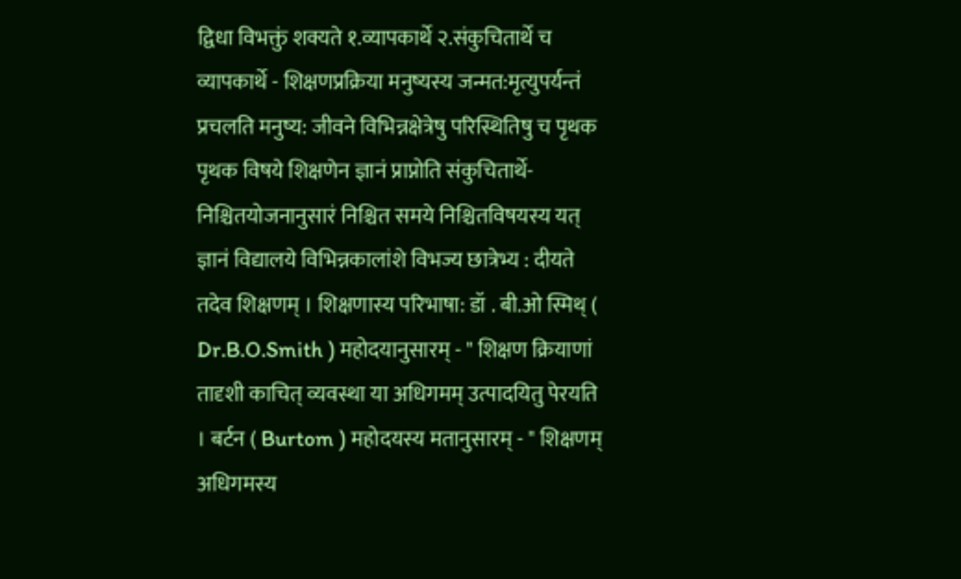द्विधा विभक्तुं शक्यते १.व्यापकार्थे २.संकुचितार्थे च व्यापकार्थे - शिक्षणप्रक्रिया मनुष्यस्य जन्मत:मृत्युपर्यन्तं प्रचलति मनुष्य: जीवने विभिन्नक्षेत्रेषु परिस्थितिषु च पृथक पृथक विषये शिक्षणेन ज्ञानं प्राप्नोति संकुचितार्थे- निश्चितयोजनानुसारं निश्चित समये निश्चितविषयस्य यत् ज्ञानं विद्यालये विभिन्नकालांशे विभज्य छात्रेभ्य : दीयते तदेव शिक्षणम् । शिक्षणास्य परिभाषा: डॉ . बी.ओ स्मिथ् ( Dr.B.O.Smith ) महोदयानुसारम् - " शिक्षण क्रियाणां तादृशी काचित् व्यवस्था या अधिगमम् उत्पादयितु पेरयति । बर्टन ( Burtom ) महोदयस्य मतानुसारम् - " शिक्षणम् अधिगमस्य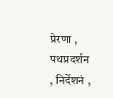प्रेरणा , पथप्रदर्शन , निर्देशनं ,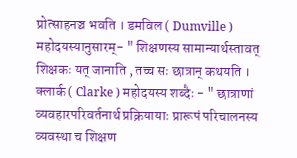प्रोत्साहनञ्च भवति । डमविल ( Dumville ) महोदयस्यानुसारम्- " शिक्षणस्य सामान्यार्थस्तावत् शिक्षकः यत् जानाति , तच्च सः छात्रान् कथयति । क्लार्क ( Clarke ) महोदयस्य शब्दैः - " छात्राणां व्यवहारपरिवर्तनार्थ प्रक्रियायाः प्रारूपं परिचालनस्य व्यवस्था च शिक्षण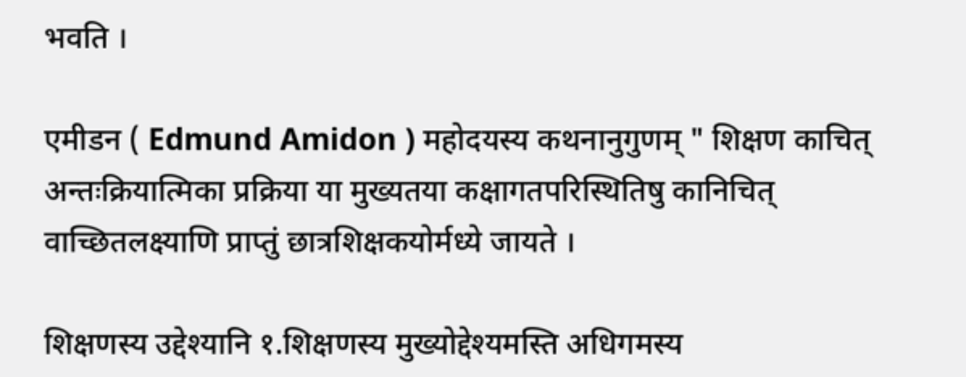भवति ।

एमीडन ( Edmund Amidon ) महोदयस्य कथनानुगुणम् " शिक्षण काचित् अन्तःक्रियात्मिका प्रक्रिया या मुख्यतया कक्षागतपरिस्थितिषु कानिचित् वाच्छितलक्ष्याणि प्राप्तुं छात्रशिक्षकयोर्मध्ये जायते ।

शिक्षणस्य उद्देश्यानि १.शिक्षणस्य मुख्योद्देश्यमस्ति अधिगमस्य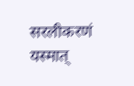सरलीकरणं यस्मात्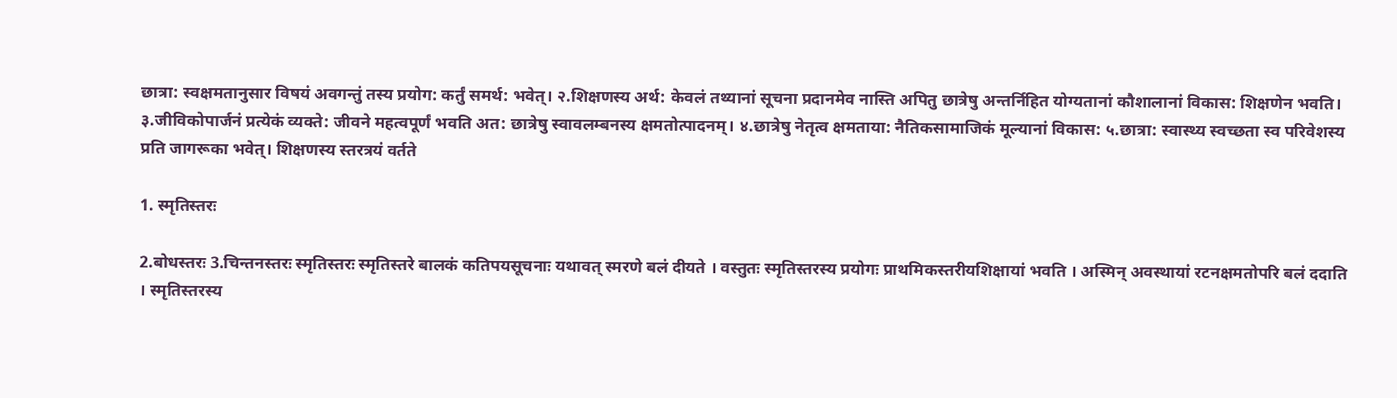छात्रा: स्वक्षमतानुसार विषयं अवगन्तुं तस्य प्रयोग: कर्तुं समर्थ: भवेत्। २.शिक्षणस्य अर्थ: केवलं तथ्यानां सूचना प्रदानमेव नास्ति अपितु छात्रेषु अन्तर्निहित योग्यतानां कौशालानां विकास: शिक्षणेन भवति। ३.जीविकोपार्जनं प्रत्येकं व्यक्ते: जीवने महत्वपूर्णं भवति अत: छात्रेषु स्वावलम्बनस्य क्षमतोत्पादनम्। ४.छात्रेषु नेतृत्व क्षमताया: नैतिकसामाजिकं मूल्यानां विकास: ५.छात्रा: स्वास्थ्य स्वच्छता स्व परिवेशस्य प्रति जागरूका भवेत्। शिक्षणस्य स्तरत्रयं वर्तते

1. स्मृतिस्तरः

2.बोधस्तरः 3.चिन्तनस्तरः स्मृतिस्तरः स्मृतिस्तरे बालकं कतिपयसूचनाः यथावत् स्मरणे बलं दीयते । वस्तुतः स्मृतिस्तरस्य प्रयोगः प्राथमिकस्तरीयशिक्षायां भवति । अस्मिन् अवस्थायां रटनक्षमतोपरि बलं ददाति । स्मृतिस्तरस्य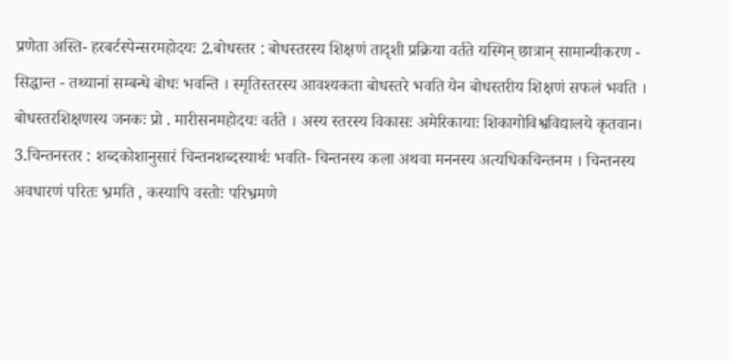प्रणेता अस्ति- हरबर्टस्पेन्सरमहोदयः 2.बोधस्तर : बोधस्तरस्य शिक्षणं तादृशी प्रक्रिया वर्तते यस्मिन् छात्रान् सामान्यीकरण - सिद्धान्त - तथ्यानां सम्बन्धे बोधः भवन्ति । स्मृतिस्तरस्य आवश्यकता बोधस्तरे भवति येन बोधस्तरीय शिक्षणं सफलं भवति । बोधस्तरशिक्षणस्य जनकः प्रो . मारीसनमहोदयः वर्तते । अस्य स्तरस्य विकासः अमेरिकायाः शिकागोविश्वविद्यालये कृतवान। 3.चिन्तनस्तर : शब्दकोशानुसारं चिन्तनशब्दस्यार्थः भवति- चिन्तनस्य कला अथवा मननस्य अत्यधिकचिन्तनम । चिन्तनस्य अवधारणं परितः भ्रमति , कस्यापि वस्तोः परिभ्रमणे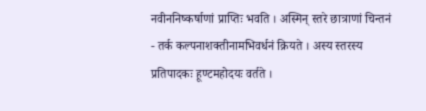नवीननिष्कर्षाणां प्राप्तिः भवति । अस्मिन् स्तरे छात्राणां चिन्तनं - तर्क कल्पनाशक्तीनामभिवर्धनं क्रियते । अस्य स्तरस्य प्रतिपादकः हूण्टमहोदयः वर्तते ।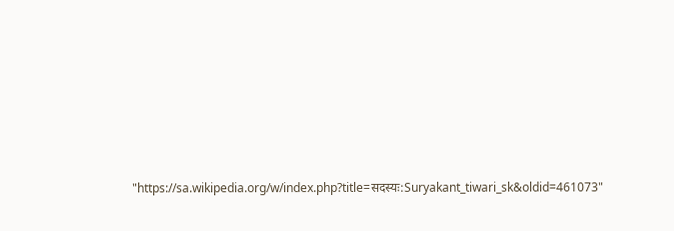"https://sa.wikipedia.org/w/index.php?title=सदस्यः:Suryakant_tiwari_sk&oldid=461073"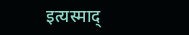इत्यस्माद्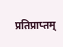प्रतिप्राप्तम्